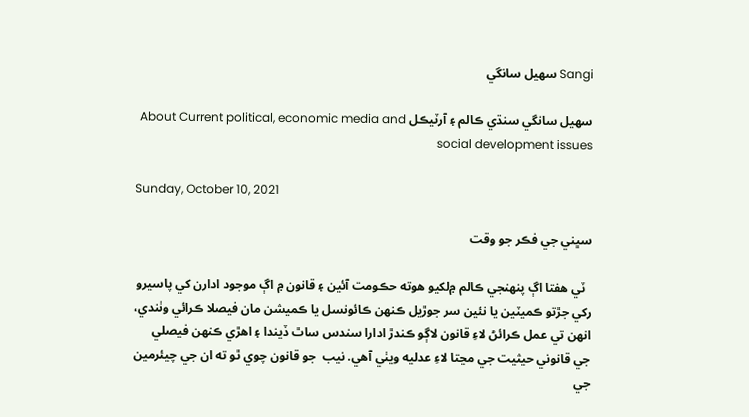Sangi سهيل سانگي

سهيل سانگي سنڌي ڪالم ۽ آرٽيڪل About Current political, economic media and social development issues

Sunday, October 10, 2021

سڀني جي فڪر جو وقت

  ٽي هفتا اڳ پنهنجي ڪالم ۾لکيو هوته حڪومت آئين ۽ قانون ۾ اڳ موجود ادارن کي پاسيرو رکي جڙتو ڪميٽين يا نئين سر جوڙيل ڪنهن ڪائونسل يا ڪميشن مان فيصلا ڪرائي وٺندي، انهن تي عمل ڪرائڻ لاءِ قانون لاڳو ڪندڙ ادارا سندس ساٿ ڏيندا ۽ اهڙي ڪنهن فيصلي جي قانوني حيثيت جي مڃتا لاءِ عدليه ويٺي آهي. نيب  جو قانون چوي ٿو ته ان جي چيئرمين جي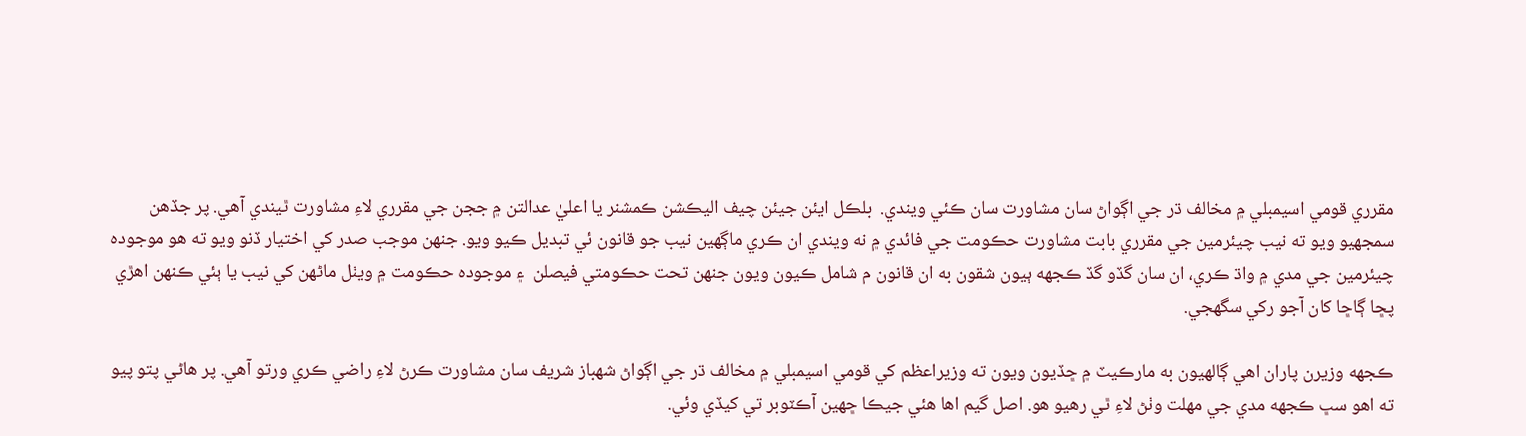مقرري قومي اسيمبلي ۾ مخالف ڌر جي اڳواڻ سان مشاورت سان ڪئي ويندي.  بلڪل ايئن جيئن چيف اليڪشن ڪمشنر يا اعليٰ عدالتن ۾ ججن جي مقرري لاءِ مشاورت ٿيندي آهي. پر جڏهن سمجھيو ويو ته نيب چيئرمين جي مقرري بابت مشاورت حڪومت جي فائدي ۾ نه ويندي ان ڪري ماڳهين نيب جو قانون ئي تبديل ڪيو ويو. جنهن موجب صدر کي اختيار ڏنو ويو ته هو موجوده چيئرمين جي مدي ۾ واڌ ڪري، ان سان گڏو گڏ ڪجھه ٻيون شقون به ان قانون م شامل ڪيون ويون جنهن تحت حڪومتي فيصلن  ۽ موجوده حڪومت ۾ ويٺل ماڻهن کي نيب يا ٻئي ڪنهن اهڙي پڇا ڳاڇا کان آجو رکي سگھجي.

ڪجھه وزيرن پاران اهي ڳالهيون به مارڪيٽ ۾ ڇڏيون ويون ته وزيراعظم کي قومي اسيمبلي ۾ مخالف ڌر جي اڳواڻ شهباز شريف سان مشاورت ڪرڻ لاءِ راضي ڪري ورتو آهي. پر هاڻي پتو پيو ته اهو سڀ ڪجھه مدي جي مهلت وٺڻ لاءِ ٿي رهيو هو. اصل گيم اها هئي جيڪا ڇهين آڪٽوبر تي کيڏي وئي.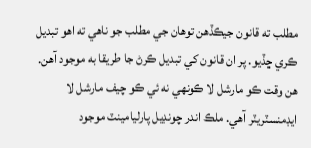مطلب ته قانون جيڪڏهن توهان جي مطلب جو ناهي ته اهو تبديل ڪري ڇڏيو. پر ان قانون کي تبديل ڪرڻ جا طريقا به موجود آهن. هن وقت ڪو مارشل لا ڪونهي نه ئي ڪو چيف مارشل لا ايڊمنسٽريٽر آهي. ملڪ اندر چونڊيل پارليامينٽ موجود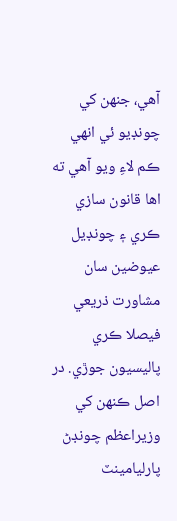آهي، جنهن کي چونڊيو ئي انهي ڪم لاءِ ويو آهي ته اها قانون سازي ڪري ۽ چونڊيل عيوضين سان مشاورت ذريعي فيصلا ڪري پاليسيون جوڙي. در اصل ڪنهن کي وزيراعظم چونڊڻ پارليامينٽ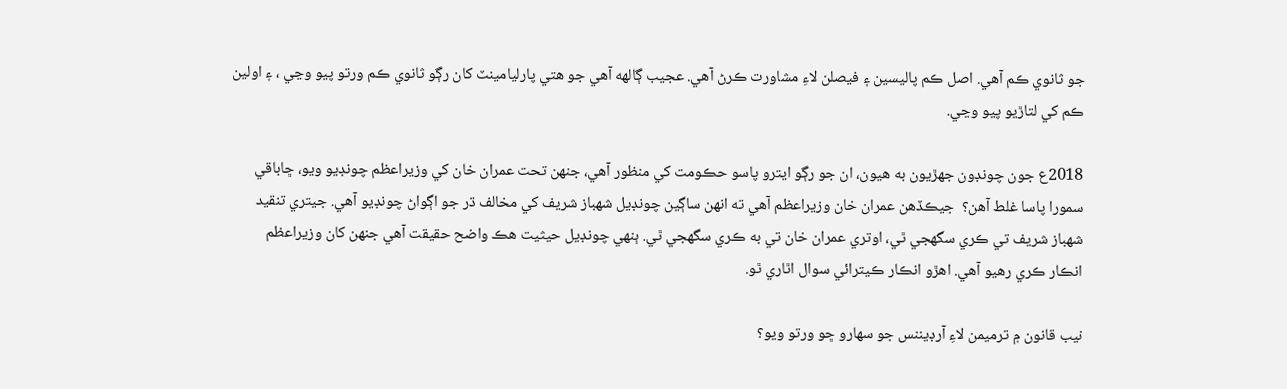جو ثانوي ڪم آهي. اصل ڪم پاليسين ۽ فيصلن لاءِ مشاورت ڪرڻ آهي. عجيب ڳالهه آهي جو هتي پارليامينٽ کان رڳو ثانوي ڪم ورتو پيو وڃي ، ۽ اولين ڪم کي لتاڙيو پيو وڃي.

2018ع جون چونڊون جهڙيون به هيون، ان جو رڳو ايترو پاسو حڪومت کي منظور آهي، جنهن تحت عمران خان کي وزيراعظم چونڊيو ويو، ڇاباقي سمورا پاسا غلط آهن؟  جيڪڏهن عمران خان وزيراعظم آهي ته انهن ساڳين چونڊيل شهباز شريف کي مخالف ڌر جو اڳواڻ چونڊيو آهي. جيتري تنقيد شهباز شريف تي ڪري سگھجي ٿي، اوتري عمران خان تي به ڪري سگھجي ٿي. ٻنهي چونڊيل حيثيت هڪ واضح حقيقت آهي جنهن کان وزيراعظم انڪار ڪري رهيو آهي. اهڙو انڪار ڪيترائي سوال اٿاري ٿو.

نيب قانون ۾ ترميمن لاءِ آرڊيننس جو سهارو ڇو ورتو ويو؟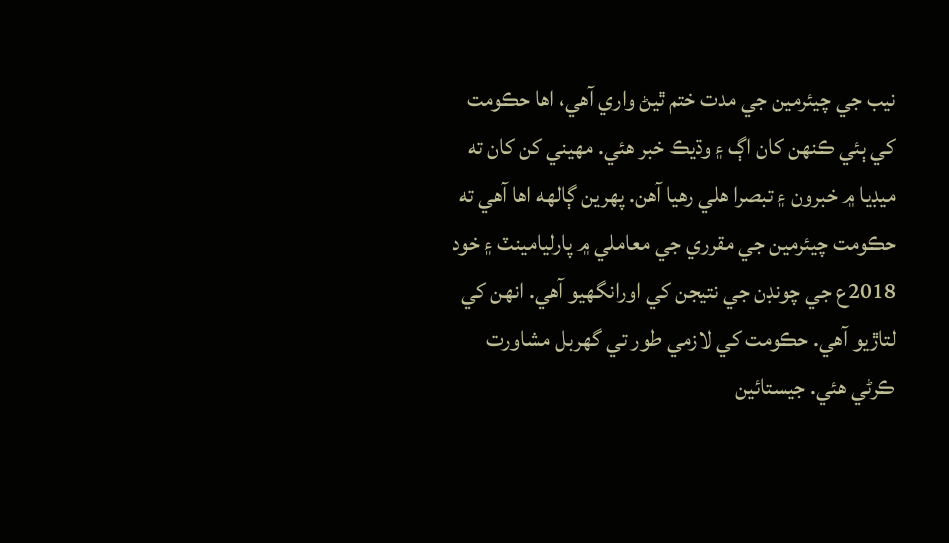نيب جي چيئرمين جي مدت ختم ٿيڻ واري آهي، اها حڪومت کي ٻئي ڪنهن کان اڳ ۽ وڌيڪ خبر هئي. مهيني کن کان ته ميڊيا ۾ خبرون ۽ تبصرا هلي رهيا آهن. پهرين ڳالهه اها آهي ته حڪومت چيئرمين جي مقرري جي معاملي ۾ پارليامينٽ ۽ خود 2018ع جي چونڊن جي نتيجن کي اورانگھيو آهي. انهن کي لتاڙيو آهي. حڪومت کي لازمي طور تي گھربل مشاورت ڪرڻي هئي. جيستائين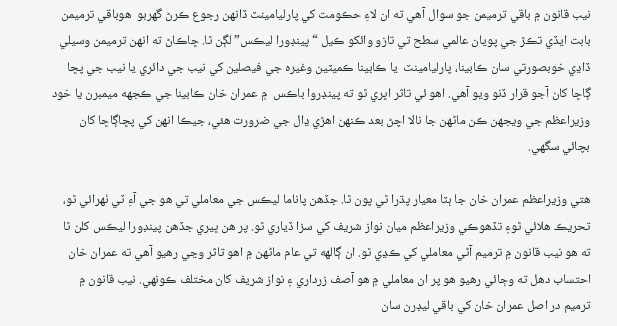نيب قانون ۾ باقي ترميمن جو سوال آهي ته ان لاءِ حڪومت کي پارليامينٽ ڏانهن رجوع ڪرڻ گھربو  هوباقي ترميمن بابت ايڏي تڪڙ جي پويان عالمي سطح تي تازو وائکو ڪيل “پينڊورا ليڪس” لڳن ٿا. ڇاڪاڻ ته انهن ترميمن وسيلي ڏاڍي خوبصورتي سان ڪابينا، پارليامينٽ  يا ڪابينا ڪميٽين وغيره جي فيصلين کي نيب جي دائري يا نيب جي پڇا ڳاڇا کان آجو قرار ڏنو ويو آهي. اهو ئي تاثر اڀري ٿو ته پينڊروا باڪس  ۾ عمران خان ڪابينا جي ڪجھه ميمبرن يا خود وزيراعظم جي ويجھن ڪن ماڻهن جا نالا اچڻ بعد ڪنهن اهڙي ڍال جي ضرورت هئي، جيڪا انهن کي پڇاڳاڇا کان بچائي سگھي.

هتي وزيراعظم عمران خان جا ٻٽا معيار پڌرا ٿي پون ٿا. جڏهن پاناما ليڪس جي معاملي تي هو جي آءِ ٽي ٺهرائي ٿو، تحريڪ هلائي ٿو۽ تڏهوڪي وزيراعظم ميان نواز شريف کي سزا ڏياري ٿو. پر هن ڀيري جڏهن پينڊورا ليڪس کلن ٿا ته هو نيب قانون ۾ ترميم آڻي معاملي کي ڪڍي ٿو. ان ڳالهه تي عام ماڻهن ۾ اهو تاثر وڃي رهيو آهي ته عمران خان احتساب دهل ته وڄائي رهيو هو پر ان معاملي ۾ هو آصف زرداري ۽ نواز شريف کان مختلف ڪونهي. نيب قانون ۾ ترميم در اصل عمران خان کي باقي ليڊرن سان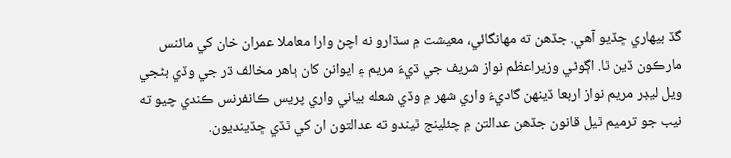گڏ بيهاري ڇڏيو آهي. جڏهن ته مهانگائي، معيشت ۾ سڌارو نه اچڻ وارا معاملا عمران خان کي مائنس مارڪون ڏين ٿا. اڳوڻي وزيراعظم نواز شريف جي ڌيءَ مريم ۽ ايوانن کان ٻاهر مخالف ڌر جي وڏي بڻجي ويل ليڊر مريم نواز اربعا ڏينهن گاديءَ واري شهر ۾ وڏي شعله بياني واري پريس ڪانفرنس ڪندي چيو ته نيب جو ترميم ٿيل قانون جڏهن عدالتن ۾ چئلينج ٿيندو ته عدالتون ان کي ٿڏي ڇڏينديون.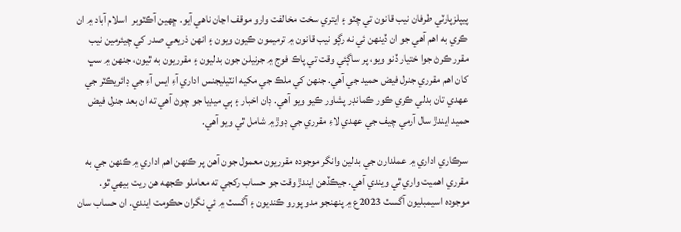پيپلزپارٽي طرفان نيب قانون تي چٽو ۽ ايتري سخت مخالفت وارو موقف اڃان ناهي آيو. ڇهين آڪٽوبر  اسلام آباد ۾ ان  ڪري به اهم آهي جو ان ڏينهن ئي نه رڳو نيب قانون ۾ ترميمون ڪيون ويون ۽ انهن ذريعي صدر کي چيئرمين نيب مقرر ڪرڻ جوا ختيار ڏنو ويو، پر ساڳئي وقت تي پاڪ فوج ۾ جرنيلن جون بدليون ۽ مقرريون به ٿيون، جنهن ۾ سڀ کان اهم مقرري جنرل فيض حميد جي آهي. جنهن کي ملڪ جي مکيه انٽيليجنس اداري آءِ ايس آءِ جي ڊائريڪٽر جي عهدي تان بدلي ڪري ڪور ڪمانڊر پشاور ڪيو ويو آهي. ڊان اخبار ۽ ٻي ميڊيا جو چوڻ آهي ته ان بعد جنرل فيض حميد ايندڙ سال آرمي چيف جي عهدي لاءِ مقرري جي ڊوڙ ۾ شامل ٿي ويو آهي.

سرڪاري اداري ۾ عملدارن جي بدلين وانگر موجوده مقرريون معمول جون آهن پر ڪنهن اهم اداري ۾ ڪنهن جي به مقرري اهميت واري ٿي ويندي آهي. جيڪڏهن ايندڙ وقت جو حساب رکجي ته معاملو ڪجھه هن ريت بيهي ٿو. موجوده اسيمبليون آگسٽ 2023ع ۾ پنهنجو مدو پورو ڪنديون ۽ آگسٽ ۾ ئي نگران حڪومت ايندي. ان حساب سان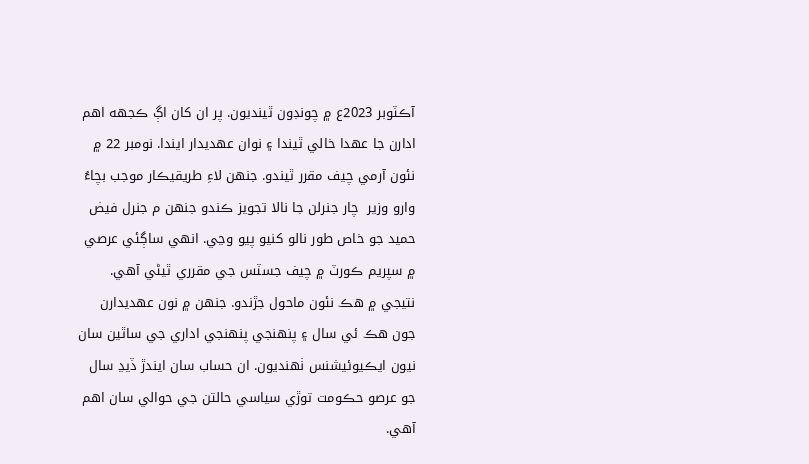آڪٽوبر 2023ع ۾ چونڊون ٿينديون. پر ان کان اڳ ڪجھه اهم ادارن جا عهدا خالي ٿيندا ۽ نوان عهديدار ايندا. نومبر 22 ۾ نئون آرمي چيف مقرر ٿيندو. جنهن لاءِ طريقيڪار موجب بچاءُ وارو وزير  چار جنرلن جا نالا تجويز ڪندو جنهن م جنرل فيض حميد جو خاص طور نالو کنيو پيو وڃي. انهي ساڳئي عرصي ۾ سپريم ڪورٽ ۾ چيف جسٽس جي مقرري ٿيڻي آهي. نتيجي ۾ هڪ نئون ماحول جڙندو. جنهن ۾ نون عهديدارن جون هڪ ئي سال ۽ پنهنجي پنهنجي اداري جي ساٿين سان نيون ايڪيوئيشنس ٺهنديون. ان حساب سان ايندڙ ڏيڍ سال جو عرصو حڪومت توڙي سياسي حالتن جي حوالي سان اهم آهي.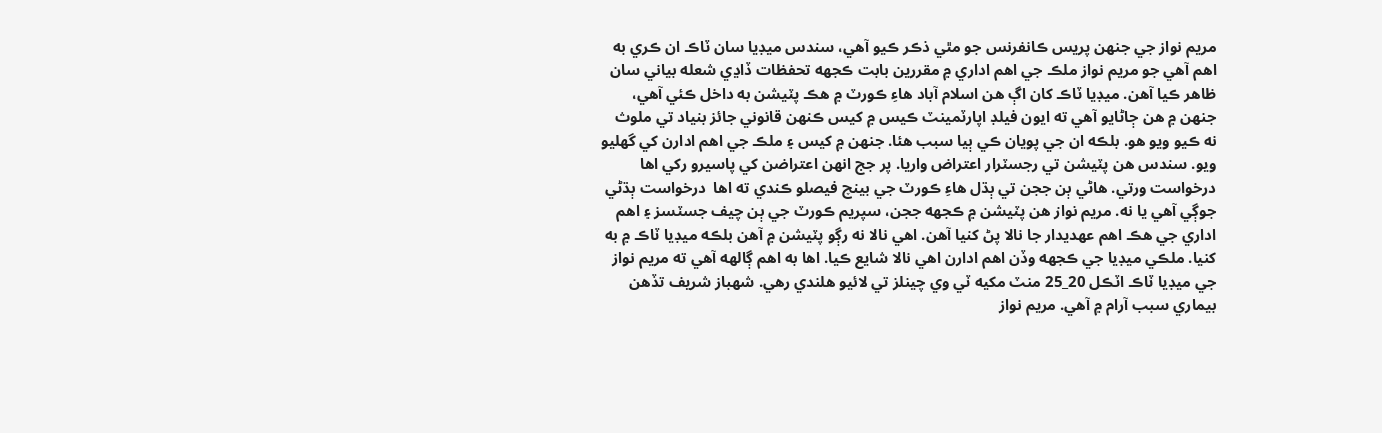مريم نواز جي جنهن پريس ڪانفرنس جو مٿي ذڪر ڪيو آهي، سندس ميڊيا سان ٽاڪ ان ڪري به اهم آهي جو مريم نواز ملڪ جي اهم اداري ۾ مقررين بابت ڪجهه تحفظات ڏاڍي شعله بياني سان ظاهر ڪيا آهن. ميڊيا ٽاڪ کان اڳ هن اسلام آباد هاءِ ڪورٽ ۾ هڪ پٽيشن به داخل ڪئي آهي، جنهن ۾ هن ڄاڻايو آهي ته ايون فيلڊ اپارٽمينٽ ڪيس ۾ کيس ڪنهن قانوني جائز بنياد تي ملوث نه ڪيو ويو هو. بلڪه ان جي پويان ڪي ٻيا سبب هئا. جنهن ۾ کيس ۽ ملڪ جي اهم ادارن کي گھليو ويو. سندس هن پٽيشن تي رجسٽرار اعتراض واريا. پر جج انهن اعتراضن کي پاسيرو رکي اها درخواست ورتي. هاڻي ٻن ججن تي ٻڌل هاءِ ڪورٽ جي بينچ فيصلو ڪندي ته اها  درخواست ٻڌڻي جوڳي آهي يا نه. مريم نواز هن پٽيشن ۾ ڪجھه ججن، سپريم ڪورٽ جي ٻن چيف جسٽسز ۽ اهم اداري جي هڪ اهم عهديدار جا نالا پڻ کنيا آهن. اهي نالا نه رڳو پٽيشن ۾ آهن بلڪه ميڊيا ٽاڪ ۾ به کنيا. ملڪي ميڊيا جي ڪجھه وڏن اهم ادارن اهي نالا شايع ڪيا. اها به اهم ڳالهه آهي ته مريم نواز جي ميڊيا ٽاڪ اٽڪل 20_25 منٽ مکيه ٽي وي چينلز تي لائيو هلندي رهي. شهباز شريف تڏهن بيماري سبب آرام ۾ آهي. مريم نواز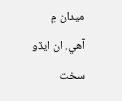ميدان ۾ آهي. ان ايڏو سخت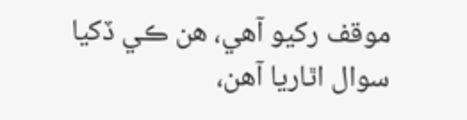موقف رکيو آهي، هن ڪي ڏکيا سوال اٿاريا آهن،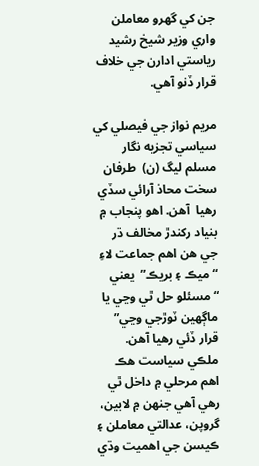جن کي گھرو معاملن واري وزير شيخ رشيد رياستي ادارن جي خلاف قرار ڏنو آهي.

مريم نواز جي فيصلي کي سياسي تجزيه نگار مسلم ليگ (ن)  طرفان سخت محاذ آرائي سڏي رهيا  آهن. اهو پنجاب ۾ بنياد رکندڙ مخالف ڌر جي هن اهم جماعت لاءِ “ميڪ ۽ بريڪ”  يعني “مسئلو حل ٿي وڃي يا ماڳهين ٽوڙجي وڃي” قرار ڏئي رهيا آهن. ملڪي سياست هڪ اهم مرحلي ۾ داخل ٿي رهي آهي جنهن ۾ لابين، گروپن، عدالتي معاملن ۽ ڪيسن جي اهميت وڌي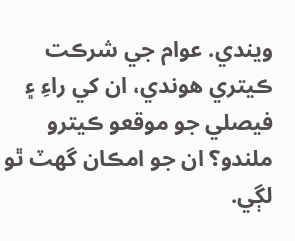ويندي. عوام جي شرڪت ڪيتري هوندي، ان کي راءِ ۽ فيصلي جو موقعو ڪيترو ملندو؟ ان جو امڪان گھٽ ٿو لڳي.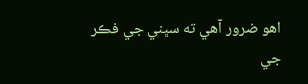اهو ضرور آهي ته سڀني جي فڪر جي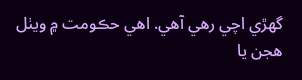گھڙي اچي رهي آهي. اهي حڪومت ۾ ويٺل هجن يا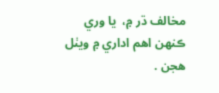مخالف ڌر ۾،  يا وري ڪنهن اهم اداري ۾ ويٺل هجن .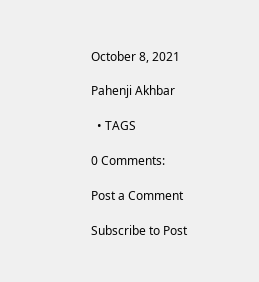October 8, 2021

Pahenji Akhbar

  • TAGS

0 Comments:

Post a Comment

Subscribe to Post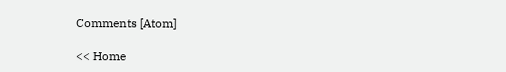Comments [Atom]

<< Home